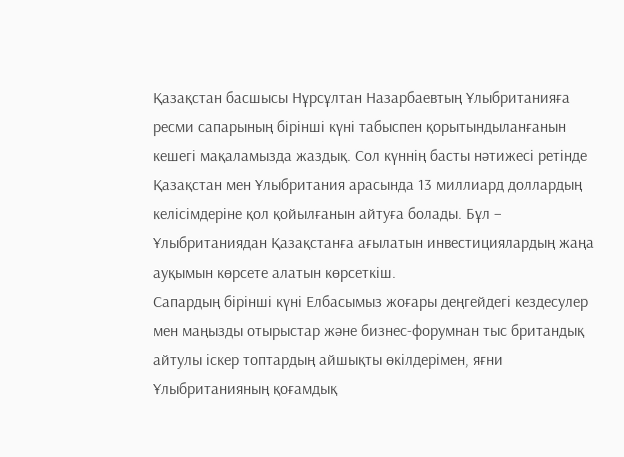Қазақстан басшысы Нұрсұлтан Назарбаевтың Ұлыбританияға ресми сапарының бірінші күні табыспен қорытындыланғанын кешегі мақаламызда жаздық. Сол күннің басты нәтижесі ретінде Қазақстан мен Ұлыбритания арасында 13 миллиард доллардың келісімдеріне қол қойылғанын айтуға болады. Бұл – Ұлыбританиядан Қазақстанға ағылатын инвестициялардың жаңа ауқымын көрсете алатын көрсеткіш.
Сапардың бірінші күні Елбасымыз жоғары деңгейдегі кездесулер мен маңызды отырыстар және бизнес-форумнан тыс британдық айтулы іскер топтардың айшықты өкілдерімен, яғни Ұлыбританияның қоғамдық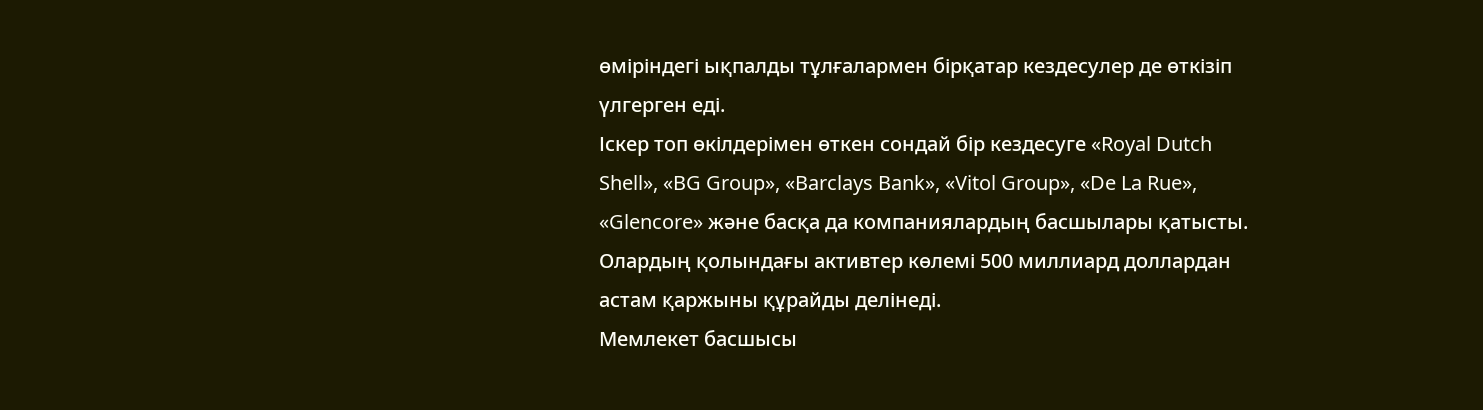өміріндегі ықпалды тұлғалармен бірқатар кездесулер де өткізіп үлгерген еді.
Іскер топ өкілдерімен өткен сондай бір кездесуге «Royal Dutch Shell», «BG Group», «Barclays Bank», «Vitol Group», «De La Rue», «Glencore» және басқа да компаниялардың басшылары қатысты. Олардың қолындағы активтер көлемі 500 миллиард доллардан астам қаржыны құрайды делінеді.
Мемлекет басшысы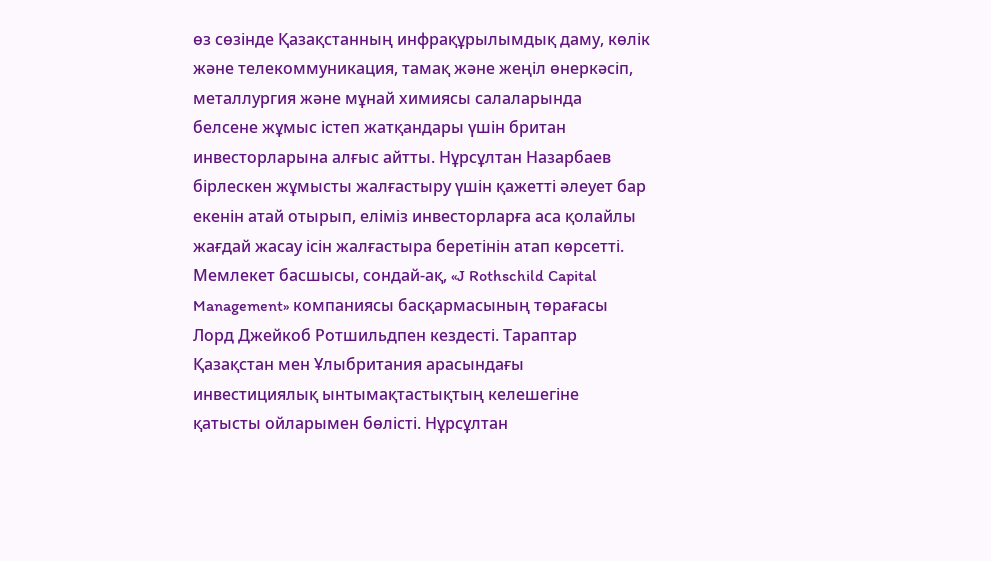өз сөзінде Қазақстанның инфрақұрылымдық даму, көлік және телекоммуникация, тамақ және жеңіл өнеркәсіп, металлургия және мұнай химиясы салаларында белсене жұмыс істеп жатқандары үшін британ инвесторларына алғыс айтты. Нұрсұлтан Назарбаев бірлескен жұмысты жалғастыру үшін қажетті әлеует бар екенін атай отырып, еліміз инвесторларға аса қолайлы жағдай жасау ісін жалғастыра беретінін атап көрсетті.
Мемлекет басшысы, сондай-ақ, «J Rothschild Capital Management» компаниясы басқармасының төрағасы Лорд Джейкоб Ротшильдпен кездесті. Тараптар Қазақстан мен Ұлыбритания арасындағы инвестициялық ынтымақтастықтың келешегіне қатысты ойларымен бөлісті. Нұрсұлтан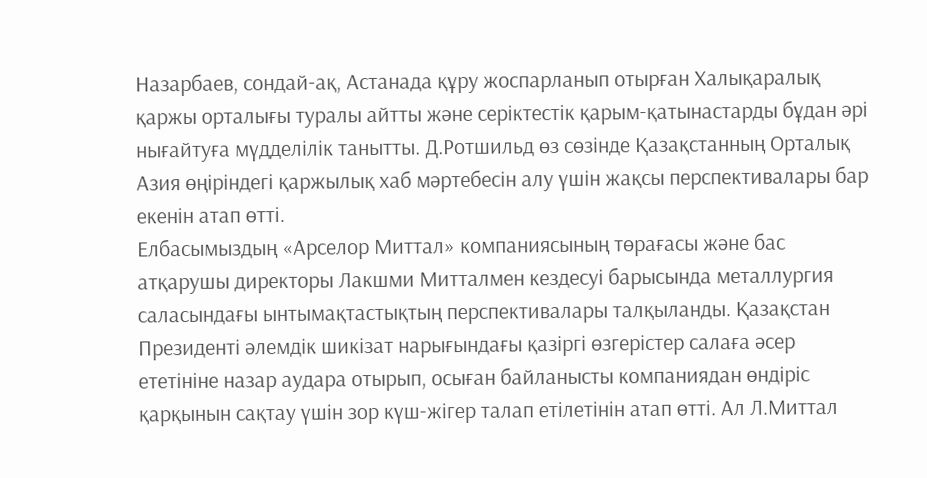Назарбаев, сондай-ақ, Астанада құру жоспарланып отырған Халықаралық қаржы орталығы туралы айтты және серіктестік қарым-қатынастарды бұдан әрі нығайтуға мүдделілік танытты. Д.Ротшильд өз сөзінде Қазақстанның Орталық Азия өңіріндегі қаржылық хаб мәртебесін алу үшін жақсы перспективалары бар екенін атап өтті.
Елбасымыздың «Арселор Миттал» компаниясының төрағасы және бас атқарушы директоры Лакшми Митталмен кездесуі барысында металлургия саласындағы ынтымақтастықтың перспективалары талқыланды. Қазақстан Президенті әлемдік шикізат нарығындағы қазіргі өзгерістер салаға әсер ететініне назар аудара отырып, осыған байланысты компаниядан өндіріс қарқынын сақтау үшін зор күш-жігер талап етілетінін атап өтті. Ал Л.Миттал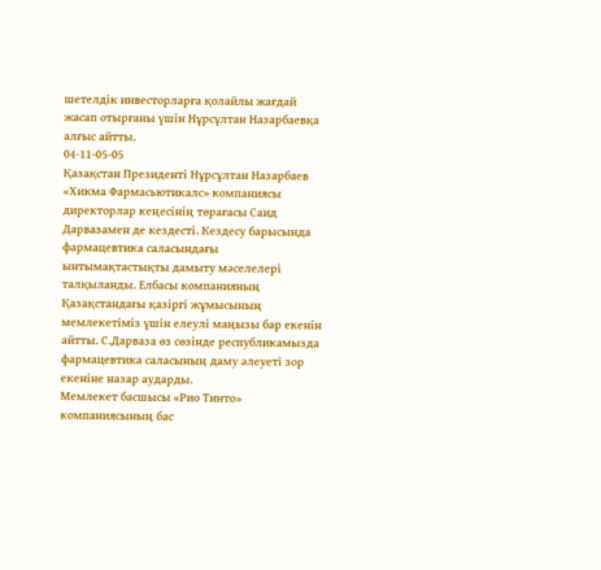шетелдік инвесторларға қолайлы жағдай жасап отырғаны үшін Нұрсұлтан Назарбаевқа алғыс айтты.
04-11-05-05
Қазақстан Президенті Нұрсұлтан Назарбаев «Хикма Фармасьютикалс» компаниясы директорлар кеңесінің төрағасы Саид Дарвазамен де кездесті. Кездесу барысында фармацевтика саласындағы ынтымақтастықты дамыту мәселелері талқыланды. Елбасы компанияның Қазақстандағы қазіргі жұмысының мемлекетіміз үшін елеулі маңызы бар екенін айтты. С.Дарваза өз сөзінде республикамызда фармацевтика саласының даму әлеуеті зор екеніне назар аударды.
Мемлекет басшысы «Рио Тинто» компаниясының бас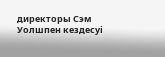директоры Сэм Уолшпен кездесуі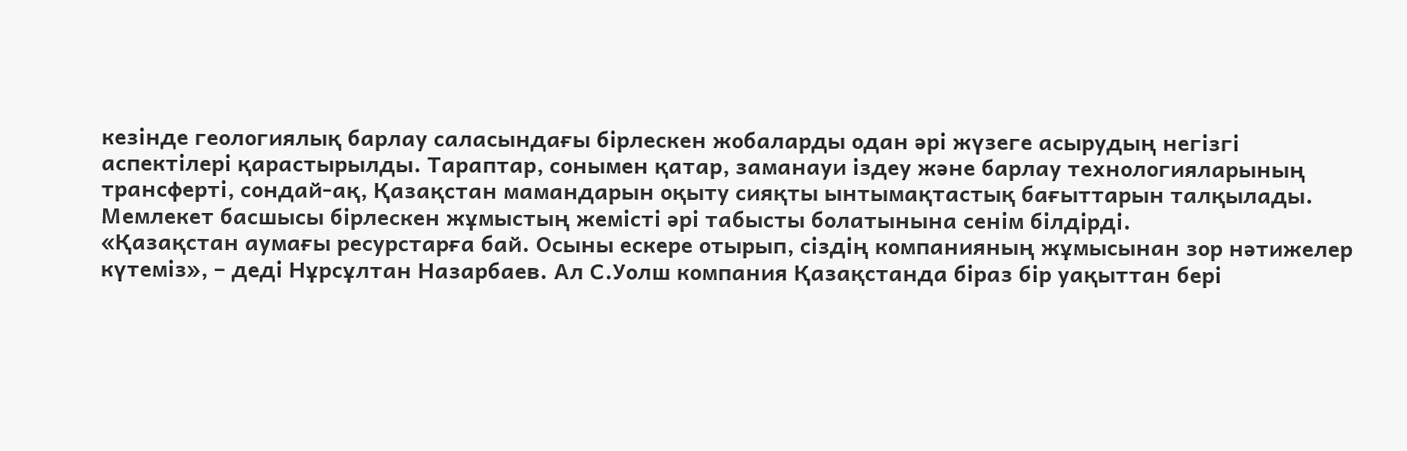кезінде геологиялық барлау саласындағы бірлескен жобаларды одан әрі жүзеге асырудың негізгі аспектілері қарастырылды. Тараптар, сонымен қатар, заманауи іздеу және барлау технологияларының трансферті, сондай-ақ, Қазақстан мамандарын оқыту сияқты ынтымақтастық бағыттарын талқылады. Мемлекет басшысы бірлескен жұмыстың жемісті әрі табысты болатынына сенім білдірді.
«Қазақстан аумағы ресурстарға бай. Осыны ескере отырып, сіздің компанияның жұмысынан зор нәтижелер күтеміз», – деді Нұрсұлтан Назарбаев. Ал С.Уолш компания Қазақстанда біраз бір уақыттан бері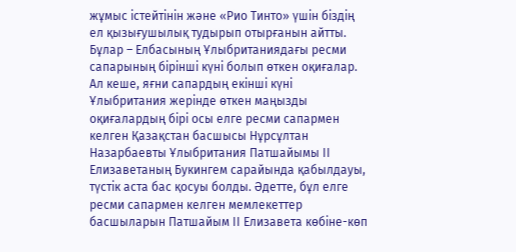жұмыс істейтінін және «Рио Тинто» үшін біздің ел қызығушылық тудырып отырғанын айтты.
Бұлар – Елбасының Ұлыбританиядағы ресми сапарының бірінші күні болып өткен оқиғалар. Ал кеше, яғни сапардың екінші күні Ұлыбритания жерінде өткен маңызды оқиғалардың бірі осы елге ресми сапармен келген Қазақстан басшысы Нұрсұлтан Назарбаевты Ұлыбритания Патшайымы ІІ Елизаветаның Букингем сарайында қабылдауы, түстік аста бас қосуы болды. Әдетте, бұл елге ресми сапармен келген мемлекеттер басшыларын Патшайым ІІ Елизавета көбіне-көп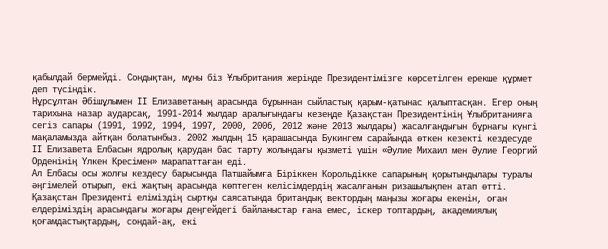қабылдай бермейді. Сондықтан, мұны біз Ұлыбритания жерінде Президентімізге көрсетілген ерекше құрмет деп түсіндік.
Нұрсұлтан Әбішұлымен ІІ Елизаветаның арасында бұрыннан сыйластық қарым-қатынас қалыптасқан. Егер оның тарихына назар аударсақ, 1991-2014 жылдар аралығындағы кезеңде Қазақстан Президентінің Ұлыбританияға сегіз сапары (1991, 1992, 1994, 1997, 2000, 2006, 2012 және 2013 жылдары) жасалғандығын бұрнағы күнгі мақаламызда айтқан болатынбыз. 2002 жылдың 15 қарашасында Букингем сарайында өткен кезекті кездесуде ІІ Елизавета Елбасын ядролық қарудан бас тарту жолындағы қызметі үшін «Әулие Михаил мен Әулие Георгий Орденінің Үлкен Кресімен» марапаттаған еді.
Ал Елбасы осы жолғы кездесу барысында Патшайымға Біріккен Корольдікке сапарының қорытындылары туралы әңгімелей отырып, екі жақтың арасында көптеген келісімдердің жасалғанын ризашылықпен атап өтті. Қазақстан Президенті еліміздің сыртқы саясатында британдық вектордың маңызы жоғары екенін, оған елдеріміздің арасындағы жоғары деңгейдегі байланыстар ғана емес, іскер топтардың, академиялық қоғамдастықтардың, сондай-ақ, екі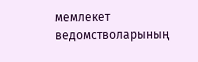мемлекет ведомстволарының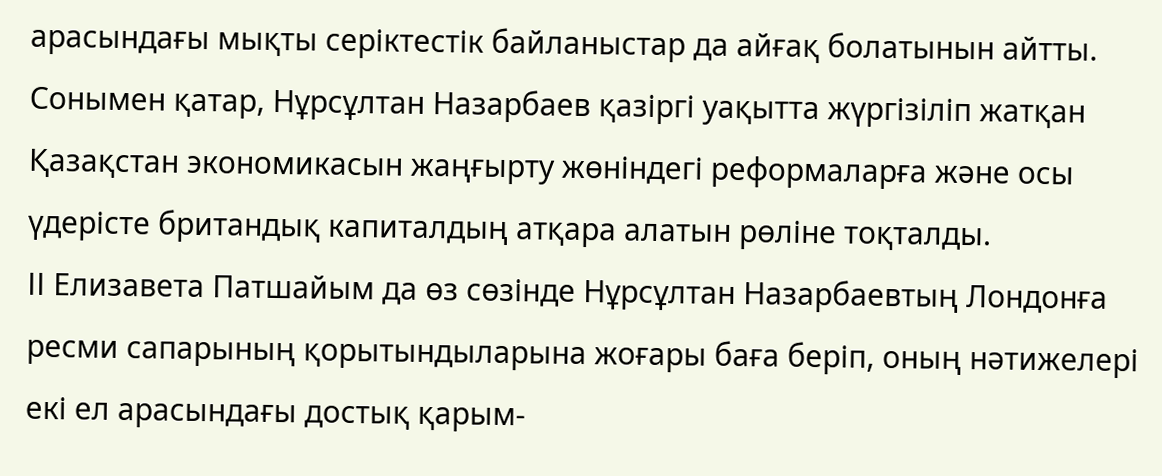арасындағы мықты серіктестік байланыстар да айғақ болатынын айтты.
Сонымен қатар, Нұрсұлтан Назарбаев қазіргі уақытта жүргізіліп жатқан Қазақстан экономикасын жаңғырту жөніндегі реформаларға және осы үдерісте британдық капиталдың атқара алатын рөліне тоқталды.
ІІ Елизавета Патшайым да өз сөзінде Нұрсұлтан Назарбаевтың Лондонға ресми сапарының қорытындыларына жоғары баға беріп, оның нәтижелері екі ел арасындағы достық қарым-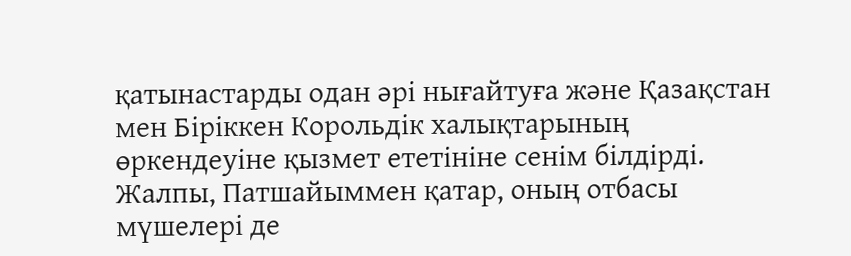қатынастарды одан әрі нығайтуға және Қазақстан мен Біріккен Корольдік халықтарының өркендеуіне қызмет ететініне сенім білдірді.
Жалпы, Патшайыммен қатар, оның отбасы мүшелері де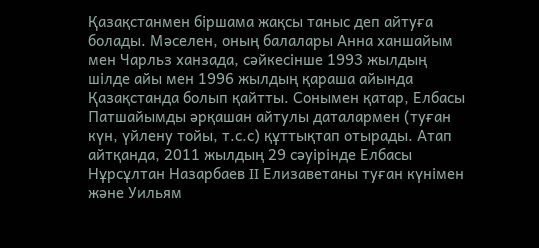Қазақстанмен біршама жақсы таныс деп айтуға болады. Мәселен, оның балалары Анна ханшайым мен Чарльз ханзада, сәйкесінше 1993 жылдың шілде айы мен 1996 жылдың қараша айында Қазақстанда болып қайтты. Сонымен қатар, Елбасы Патшайымды әрқашан айтулы даталармен (туған күн, үйлену тойы, т.с.с) құттықтап отырады. Атап айтқанда, 2011 жылдың 29 сәуірінде Елбасы Нұрсұлтан Назарбаев II Елизаветаны туған күнімен және Уильям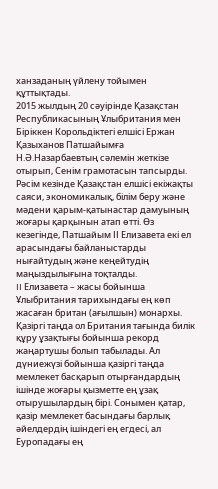ханзаданың үйлену тойымен құттықтады.
2015 жылдың 20 сәуірінде Қазақстан Республикасының Ұлыбритания мен Біріккен Корольдіктегі елшісі Ержан Қазыханов Патшайымға Н.Ә.Назарбаевтың сәлемін жеткізе отырып, Сенім грамотасын тапсырды. Рәсім кезінде Қазақстан елшісі екіжақты саяси, экономикалық, білім беру және мәдени қарым-қатынастар дамуының жоғары қарқынын атап өтті. Өз кезегінде, Патшайым ІІ Елизавета екі ел арасындағы байланыстарды нығайтудың және кеңейтудің маңыздылығына тоқталды.
II Елизавета – жасы бойынша Ұлыбритания тарихындағы ең көп жасаған британ (ағылшын) монархы. Қазіргі таңда ол Британия тағында билік құру ұзақтығы бойынша рекорд жаңартушы болып табылады. Ал дүниежүзі бойынша қазіргі таңда мемлекет басқарып отырғандардың ішінде жоғары қызметте ең ұзақ отырушылардың бірі. Сонымен қатар, қазір мемлекет басындағы барлық әйелдердің ішіндегі ең егдесі, ал Еуропадағы ең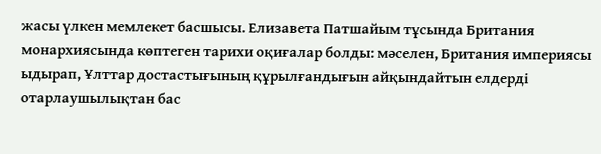жасы үлкен мемлекет басшысы. Елизавета Патшайым тұсында Британия монархиясында көптеген тарихи оқиғалар болды: мәселен, Британия империясы ыдырап, Ұлттар достастығының құрылғандығын айқындайтын елдерді отарлаушылықтан бас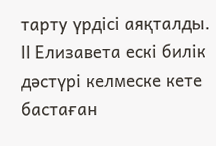тарту үрдісі аяқталды.
II Елизавета ескі билік дәстүрі келмеске кете бастаған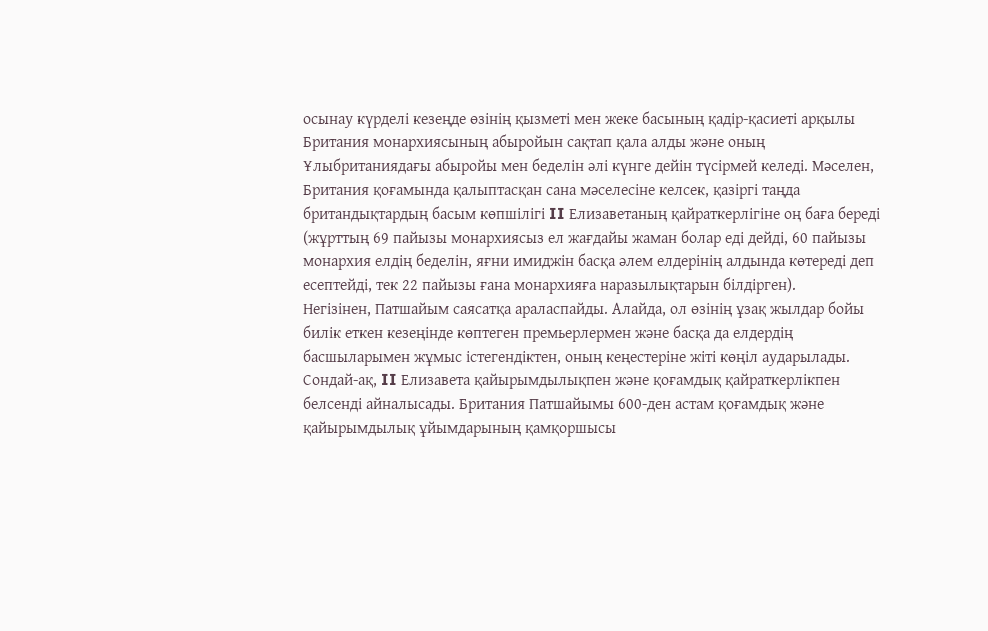осынау күрделі кезеңде өзінің қызметі мен жеке басының қадір-қасиеті арқылы Британия монархиясының абыройын сақтап қала алды және оның Ұлыбританиядағы абыройы мен беделін әлі күнге дейін түсірмей келеді. Мәселен, Британия қоғамында қалыптасқан сана мәселесіне келсек, қазіргі таңда британдықтардың басым көпшілігі II Елизаветаның қайраткерлігіне оң баға береді (жұрттың 69 пайызы монархиясыз ел жағдайы жаман болар еді дейді, 60 пайызы монархия елдің беделін, яғни имиджін басқа әлем елдерінің алдында көтереді деп есептейді, тек 22 пайызы ғана монархияға наразылықтарын білдірген).
Негізінен, Патшайым саясатқа араласпайды. Алайда, ол өзінің ұзақ жылдар бойы билік еткен кезеңінде көптеген премьерлермен және басқа да елдердің басшыларымен жұмыс істегендіктен, оның кеңестеріне жіті көңіл аударылады. Сондай-ақ, II Елизавета қайырымдылықпен және қоғамдық қайраткерлікпен белсенді айналысады. Британия Патшайымы 600-ден астам қоғамдық және қайырымдылық ұйымдарының қамқоршысы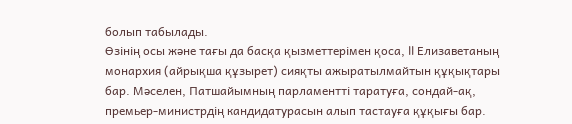болып табылады.
Өзінің осы және тағы да басқа қызметтерімен қоса, II Елизаветаның монархия (айрықша құзырет) сияқты ажыратылмайтын құқықтары бар. Мәселен, Патшайымның парламентті таратуға, сондай-ақ, премьер-министрдің кандидатурасын алып тастауға құқығы бар.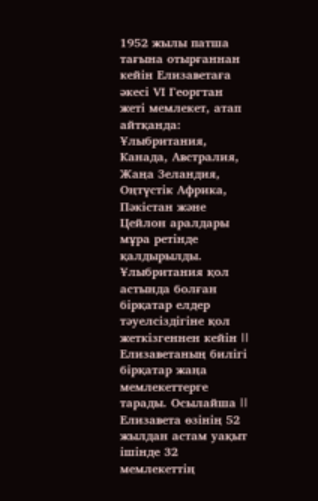1952 жылы патша тағына отырғаннан кейін Елизаветаға әкесі VІ Георгтан жеті мемлекет, атап айтқанда: Ұлыбритания, Канада, Австралия, Жаңа Зеландия, Оңтүстік Африка, Пәкістан және Цейлон аралдары мұра ретінде қалдырылды. Ұлыбритания қол астында болған бірқатар елдер тәуелсіздігіне қол жеткізгеннен кейін II Елизаветаның билігі бірқатар жаңа мемлекеттерге тарады. Осылайша II Елизавета өзінің 52 жылдан астам уақыт ішінде 32 мемлекеттің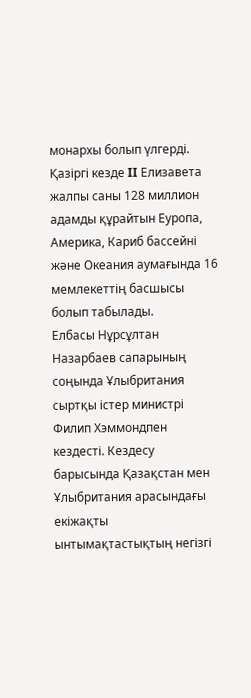монархы болып үлгерді. Қазіргі кезде II Елизавета жалпы саны 128 миллион адамды құрайтын Еуропа, Америка, Кариб бассейні және Океания аумағында 16 мемлекеттің басшысы болып табылады.
Елбасы Нұрсұлтан Назарбаев сапарының соңында Ұлыбритания сыртқы істер министрі Филип Хэммондпен кездесті. Кездесу барысында Қазақстан мен Ұлыбритания арасындағы екіжақты ынтымақтастықтың негізгі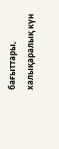бағыттары, халықаралық күн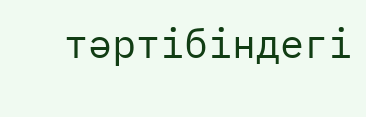тәртібіндегі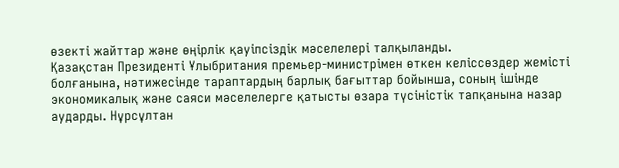өзекті жайттар және өңірлік қауіпсіздік мәселелері талқыланды.
Қазақстан Президенті Ұлыбритания премьер-министрімен өткен келіссөздер жемісті болғанына, нәтижесінде тараптардың барлық бағыттар бойынша, соның ішінде экономикалық және саяси мәселелерге қатысты өзара түсіністік тапқанына назар аударды. Нұрсұлтан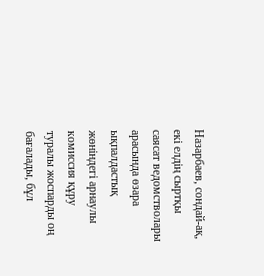Назарбаев, сондай-ақ, екі елдің сыртқы саясат ведомстволары арасында өзара ықпалдастық жөніндегі арнаулы комиссия құру туралы жоспарды оң бағалады, бұл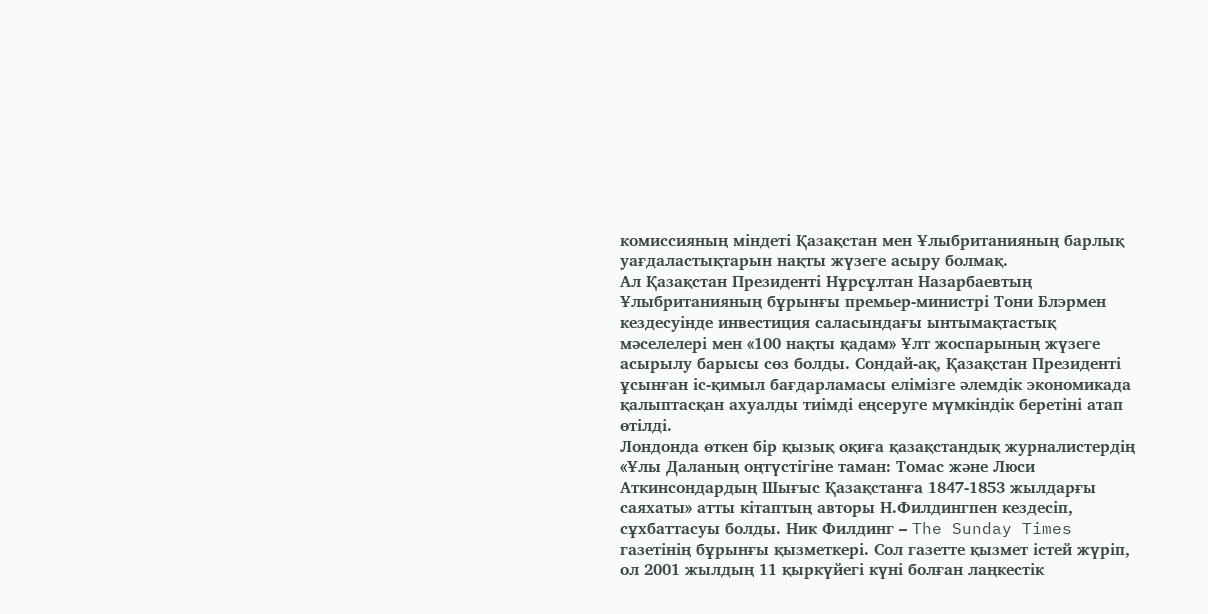комиссияның міндеті Қазақстан мен Ұлыбританияның барлық уағдаластықтарын нақты жүзеге асыру болмақ.
Ал Қазақстан Президенті Нұрсұлтан Назарбаевтың Ұлыбританияның бұрынғы премьер-министрі Тони Блэрмен кездесуінде инвестиция саласындағы ынтымақтастық мәселелері мен «100 нақты қадам» Ұлт жоспарының жүзеге асырылу барысы сөз болды. Сондай-ақ, Қазақстан Президенті ұсынған іс-қимыл бағдарламасы елімізге әлемдік экономикада қалыптасқан ахуалды тиімді еңсеруге мүмкіндік беретіні атап өтілді.
Лондонда өткен бір қызық оқиға қазақстандық журналистердің «Ұлы Даланың оңтүстігіне таман: Томас және Люси Аткинсондардың Шығыс Қазақстанға 1847-1853 жылдарғы саяхаты» атты кітаптың авторы Н.Филдингпен кездесіп, сұхбаттасуы болды. Ник Филдинг – The Sunday Times газетінің бұрынғы қызметкері. Сол газетте қызмет істей жүріп, ол 2001 жылдың 11 қыркүйегі күні болған лаңкестік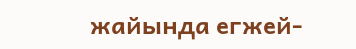жайында егжей-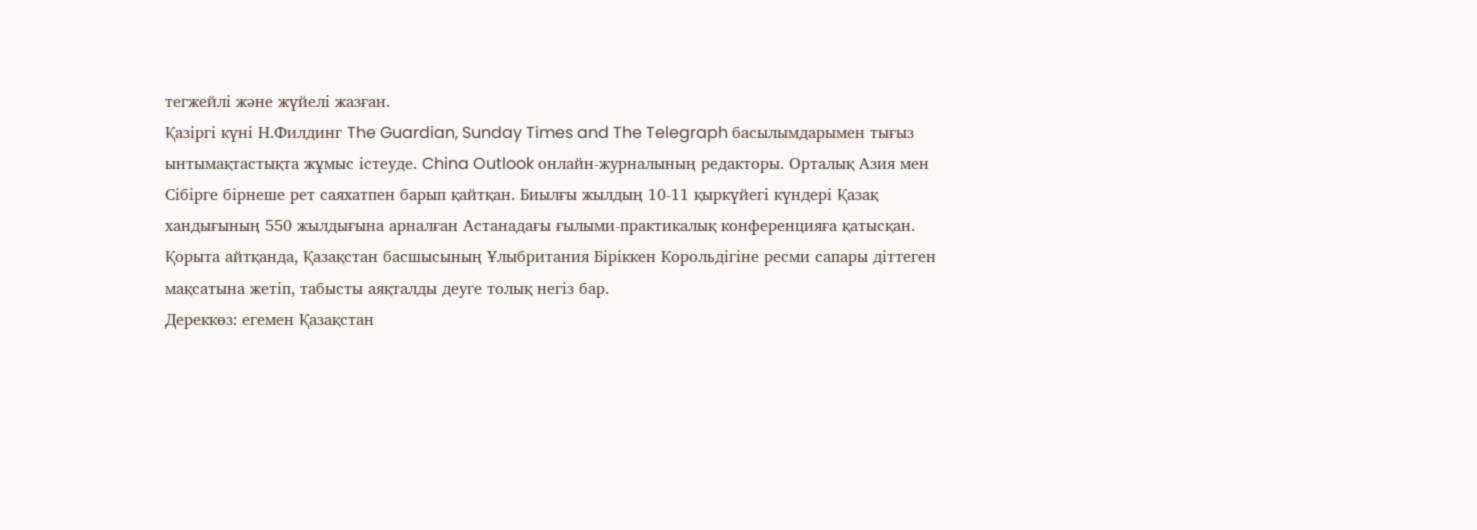тегжейлі және жүйелі жазған.
Қазіргі күні Н.Филдинг The Guardian, Sunday Times and The Telegraph басылымдарымен тығыз ынтымақтастықта жұмыс істеуде. China Outlook онлайн-журналының редакторы. Орталық Азия мен Сібірге бірнеше рет саяхатпен барып қайтқан. Биылғы жылдың 10-11 қыркүйегі күндері Қазақ хандығының 550 жылдығына арналған Астанадағы ғылыми-практикалық конференцияға қатысқан.
Қорыта айтқанда, Қазақстан басшысының Ұлыбритания Біріккен Корольдігіне ресми сапары діттеген мақсатына жетіп, табысты аяқталды деуге толық негіз бар.
Дереккөз: егемен Қазақстан